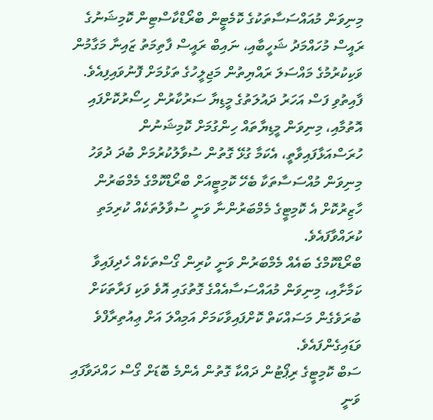މިނިވަން މުއައްސަސާތަކުގެ ކޮމެޓީން ބްރޯޑްކާސްޓިން ކޮމިޝަނުގެ ރައީސް މުހައްމަދު ޝަހީބާއި، ނައިބް ރައީސް ފާތިމަތު ޒައިނާ މަގާމުން ވަކިކުރުމުގެ މައްސަލަ ރައްޔިތުން މަޖިލީހުގެ ތަޅުމަށް ފޮނުވައިފިއެވެ.
ފާއިތުވި ފަސް އަހަރު ދައުލަތުގެ މީޑިޔާ ސަރުކާރުން ހިސޯރުކޮށްފައި އޮތުމާއި، މިނިވަން މީޑިޔާތައް ހިންގުމަށް ކޮމިޝަނުން ހުރަސްއަޅާފައިވާތީ، އެކަމާ ގުޅޭ ގޮތުން ސުވާލުކުރުމަށް ބުދަ ދުވަހު މިނިވަން މުއްސަސާތަކާ ބެހޭ ކޮމިޓީއަށް ބްރޯޑްކޮމްގެ މެމްބަރުން ހާޒިރުކޮށް އެ ކޮމިޓީގެ މެމްބަރުންނާ ވަނީ ސުވާލުތަކެއް ކުރިމަތި ކުރައްވާފައެވެ.
ބްރޯޑްކޮމްގެ ބައެއް މެމްބަރުން ވަނީ ކުރިން ގޯސްތަކެއް ހެދިފައިވާ ކަމާށާއި، މިނިވަން މުއައްސަސާއެއްގެ ގޮތުގައި އޮވެ ވަކި ފަރާތަކަށް ބުރަވެގެން މަސައްކަތް ކޮށްފައިވާކަމަށް އަމިއްލަ އަށް ޢިއުތިރާފްވެ ވަޑައިގެންފައެވެ.
ސަބް ކޮމިޓީގެ ރިޕޯޓުން ދައްކާ ގޮތުން އެންމެ ބޮޑަށް ގޯސް ހައްދަވާފައި ވަނީ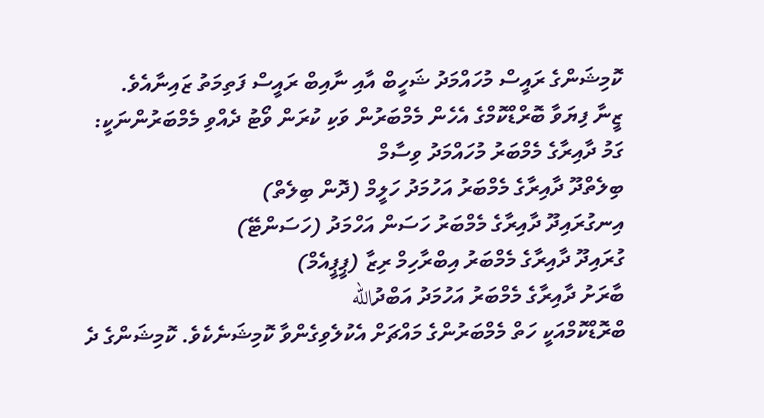ކޮމިޝަންގެ ރައީސް މުހައްމަދު ޝަހީބް އާއި ނާއިބް ރައީސް ފަތިމަތު ޒައިނާއެވެ.
ޒީނާ ފިޔަވާ ބޮރްޑްކޮމްގެ އެހެން މެމްބަރުން ވަކި ކުރަން ވޯޓު ދެއްވި މެމްބަރުންނަކީ:
ގަމު ދާއިރާގެ މެމްބަރު މުހައްމަދު ވިސާމް
ބިލެތްދޫ ދާއިރާގެ މެމްބަރު އަހުމަދު ހަލީމް (ދޮން ބިލެތް)
އިނގުރައިދޫ ދާއިރާގެ މެމްބަރު ހަސަން އަހްމަދު (ހަސަންޓޭ)
ގުރައިދޫ ދާއިރާގެ މެމްބަރު އިބްރާހިމް ރިޒާ (ޕީޕީއެމް)
ބާރަށު ދާއިރާގެ މެމްބަރު އަހުމަދު އަބްދުالله
ބްރޮޑްކޮމްއަކީ ހަތް މެމްބަރުންގެ މައްޗަށް އެކުލެވިގެންވާ ކޮމިޝަނެކެވެ. ކޮމިޝަންގެ ދެ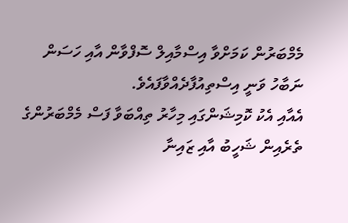މެމްބަރުން ކަމަށްވާ އިސްމާއިލް ސޮފްވާން އާއި ހަސަން ނަބާހު ވަނީ އިސްތިއުފާދެއްވާފައެވެ.
އެއާއި އެކު ކޮމިޝަންގައި މިހާރު ތިއްބަވާ ފަސް މެމްބަރުންގެ ތެރެއިން ޝަހީބު އާއި ޒައިނާ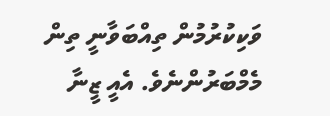ވަކިކުރުމުން ތިއްބަވާނީ ތިން މެމްބަރުންނެވެ. އެއީ ޒީނާ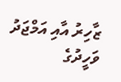ޒާހިރު އާއި އަމްޖަދު ވަހީދުގެ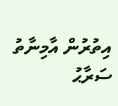އިތުރުން އާމިނާތު ސަރާޙު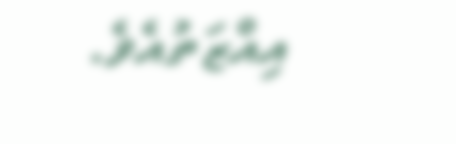އިއްޒަތުއެވެ.